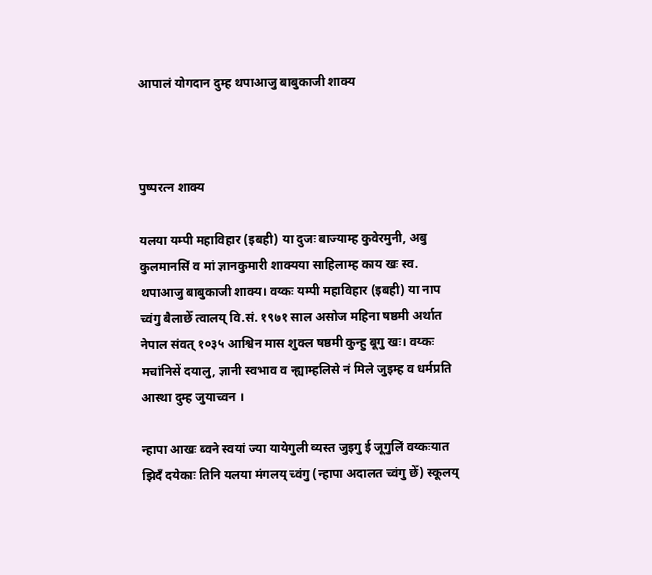आपालं योगदान दुम्ह थपाआजु बाबुकाजी शाक्य



पुष्परत्न शाक्य

यलया यम्पी महाविहार (इबही) या दुजः बाज्याम्ह कुवेरमुनी, अबु कुलमानसिं व मां ज्ञानकुमारी शाक्यया साहिलाम्ह काय खः स्व. थपाआजु बाबुकाजी शाक्य। वय्कः यम्पी महाविहार (इबही) या नाप च्वंगु बैलाछेँ त्वालय् वि.सं. १९७१ साल असोज महिना षष्ठमी अर्थात नेपाल संवत् १०३५ आश्विन मास शुक्ल षष्ठमी कुन्हु बूगु खः। वय्कः मचांनिसें दयालु, ज्ञानी स्वभाव व न्ह्याम्हलिसे नं मिले जुइम्ह व धर्मप्रति आस्था दुम्ह जुयाच्वन ।

न्हापा आखः ब्वने स्वयां ज्या यायेगुली व्यस्त जुइगु ई जूगुलिं वय्कःयात झिदँ दयेकाः तिनि यलया मंगलय् च्वंगु (न्हापा अदालत च्वंगु छेँ) स्कूलय्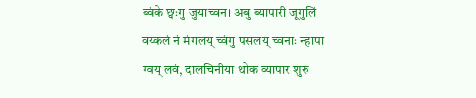ब्वंके छ्वःगु जुयाच्वन। अबु ब्यापारी जूगुलिं वय्कलं नं मंगलय् च्वंगु पसलय् च्वनाः न्हापा ग्वय् लवं, दालचिनीया थोक व्यापार शुरु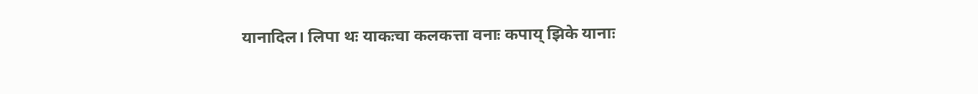यानादिल। लिपा थः याकःचा कलकत्ता वनाः कपाय् झिके यानाः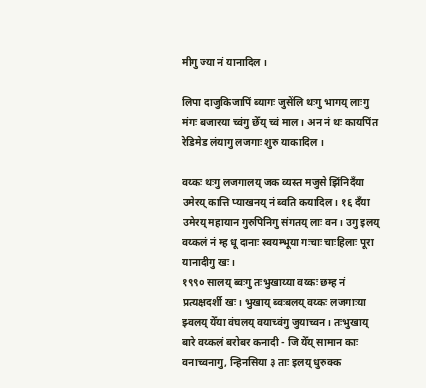मीगु ज्या नं यानादिल ।

लिपा दाजुकिजापिं ब्यागः जुसेंलि थःगु भागय् लाःगु मंगः बजारया च्वंगु छेँय् च्वं माल। अन नं थः कायपिंत रेडिमेड लंयागु लजगाः शुरु याकादिल ।

वय्कः थःगु लजगालय् जक व्यस्त मजुसे झिंनिदँया उमेरय् कात्ति प्याखनय् नं ब्वति कयादिल। १६ दँया उमेरय् महायान गुरुपिनिगु संगतय् लाः वन। उगु इलय् वय्कलं नं म्ह धू दानाः स्वयम्भूया गःचाः चाःहिलाः पूरा यानादीगु खः।
१९९० सालय् ब्वःगु तःभुखाय्या वय्कः छम्ह नं प्रत्यक्षदर्शी खः। भुखाय् ब्वःबलय् वय्कः लजगाःया झ्वलय् येँया वंघलय् वयाच्वंगु जुयाच्वन। तःभुखाय् बारे वय्कलं बरोबर कनादी - जि येँय् सामान काः वनाच्वनागु, न्हिनसिया ३ ताः इलय् धुरुक्क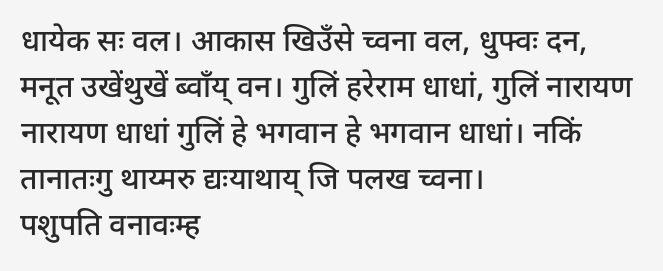धायेक सः वल। आकास खिउँसे च्वना वल, धुफ्वः दन, मनूत उखेंथुखें ब्वाँय् वन। गुलिं हरेराम धाधां, गुलिं नारायण नारायण धाधां गुलिं हे भगवान हे भगवान धाधां। नकिं तानातःगु थाय्मरु द्यःयाथाय् जि पलख च्वना।
पशुपति वनावःम्ह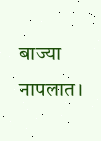बाज्या नापलात।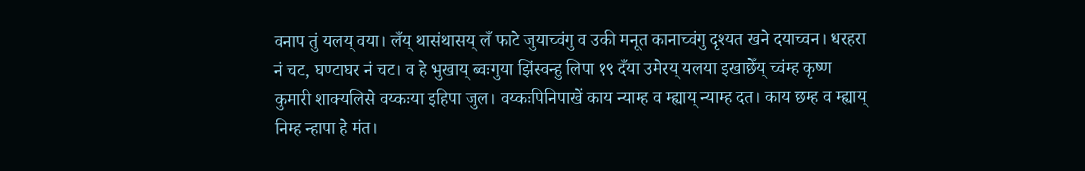वनाप तुं यलय् वया। लँय् थासंथासय् लँ फाटे जुयाच्वंगु व उकी मनूत कानाच्वंगु दृश्यत खने दयाच्वन। धरहरा नं चट, घण्टाघर नं चट। व हे भुखाय् ब्वःगुया झिंस्वन्हु लिपा १९ दँया उमेरय् यलया इखाछेँय् च्वंम्ह कृष्ण कुमारी शाक्यलिसे वय्कःया इहिपा जुल। वय्कःपिनिपाखें काय न्याम्ह व म्ह्याय् न्याम्ह दत। काय छम्ह व म्ह्याय् निम्ह न्हापा हे मंत।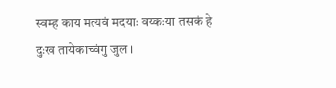स्वम्ह काय मत्यवं मदयाः वय्कःया तसकं हे दुःख तायेकाच्वंगु जुल ।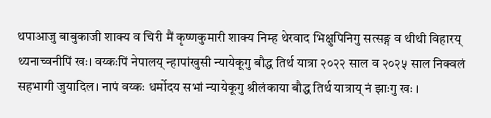थपाआजु बाबुकाजी शाक्य व चिरी मैं कृष्णकुमारी शाक्य निम्ह थेरवाद भिक्षुपिनिगु सत्सङ्ग व थीथी विहारय् थ्यनाच्वनीपिं खः। वय्कःपिं नेपालय् न्हापांखुसी न्यायेकूगु बौद्ध तिर्थ यात्रा २०२२ साल व २०२५ साल निक्वलं सहभागी जुयादिल। नापं वय्कः धर्मोदय सभां न्यायेकूगु श्रीलंकाया बौद्ध तिर्थ यात्राय् नं झाःगु खः ।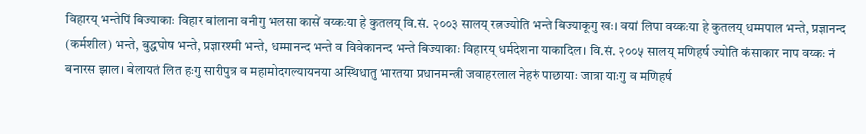विहारय् भन्तेपिं बिज्याकाः विहार बांलाना वनीगु भलसा कासें वय्कःया हे कुतलय् वि.सं. २००३ सालय् रत्नज्योति भन्ते बिज्याकूगु खः। वयां लिपा वय्कःया हे कुतलय् धम्मपाल भन्ते, प्रज्ञानन्द (कर्मशील) भन्ते, बुद्धघोष भन्ते, प्रज्ञारश्मी भन्ते, धम्मानन्द भन्ते व विवेकानन्द भन्ते बिज्याकाः विहारय् धर्मदेशना याकादिल। वि.सं. २००५ सालय् मणिहर्ष ज्योति कंसाकार नाप वय्कः नं बनारस झाल। बेलायतं लित हःगु सारीपुत्र व महामोदगल्यायनया अस्थिधातु भारतया प्रधानमन्त्री जवाहरलाल नेहरुं पाछायाः जात्रा याःगु व मणिहर्ष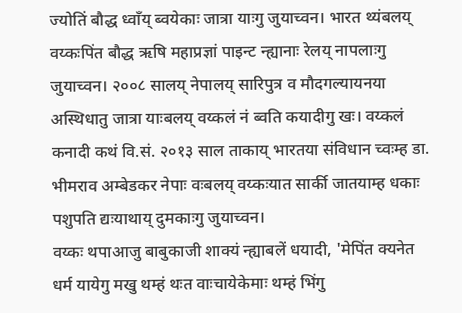ज्योतिं बौद्ध ध्वाँय् ब्वयेकाः जात्रा याःगु जुयाच्वन। भारत थ्यंबलय् वय्कःपिंत बौद्ध ऋषि महाप्रज्ञां पाइन्ट न्ह्यानाः रेलय् नापलाःगु जुयाच्वन। २००८ सालय् नेपालय् सारिपुत्र व मौदगल्यायनया अस्थिधातु जात्रा याःबलय् वय्कलं नं ब्वति कयादीगु खः। वय्कलं कनादी कथं वि.सं. २०१३ साल ताकाय् भारतया संविधान च्वःम्ह डा. भीमराव अम्बेडकर नेपाः वःबलय् वय्कःयात सार्की जातयाम्ह धकाः पशुपति द्यःयाथाय् दुमकाःगु जुयाच्वन।
वय्कः थपाआजु बाबुकाजी शाक्यं न्ह्याबलें धयादी, 'मेपिंत क्यनेत धर्म यायेगु मखु थम्हं थःत वाःचायेकेमाः थम्हं भिंगु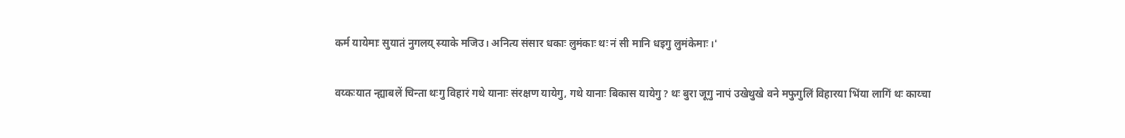कर्म यायेमाः सुयातं नुगलय् स्याके मजिउ। अनित्य संसार धकाः लुमंकाः थः नं सी मानि धइगु लुमंकेमाः ।'

वय्कःयात न्ह्याबलें चिन्ता थःगु विहारं गथे यानाः संरक्षण यायेगु, गथे यानाः बिकास यायेगु? थः बुरा जूगु नापं उखेथुखे वने मफुगुलिं विहारया भिंया लागिं थः काय्चा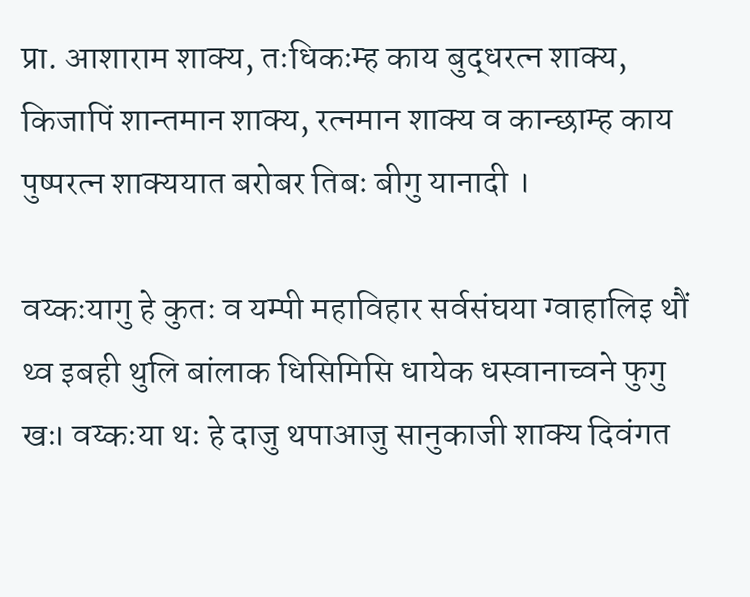प्रा. आशाराम शाक्य, तःधिकःम्ह काय बुद्धरत्न शाक्य, किजापिं शान्तमान शाक्य, रत्नमान शाक्य व कान्छाम्ह काय पुष्परत्न शाक्ययात बरोबर तिबः बीगु यानादी ।

वय्कःयागु हे कुतः व यम्पी महाविहार सर्वसंघया ग्वाहालिइ थौं थ्व इबही थुलि बांलाक धिसिमिसि धायेक धस्वानाच्वने फुगु खः। वय्कःया थः हे दाजु थपाआजु सानुकाजी शाक्य दिवंगत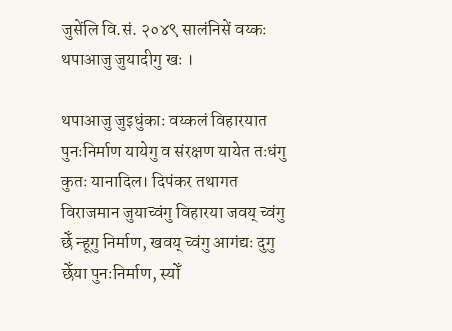जुसेंलि वि.सं. २०४९ सालंनिसें वय्कः थपाआजु जुयादीगु खः ।

थपाआजु जुइधुंकाः वय्कलं विहारयात पुनःनिर्माण यायेगु व संरक्षण यायेत तःधंगु कुतः यानादिल। दिपंकर तथागत विराजमान जुयाच्वंगु विहारया जवय् च्वंगु छेँ न्हूगु निर्माण, खवय् च्वंगु आगंद्यः दुगु छेँया पुनःनिर्माण, स्योँ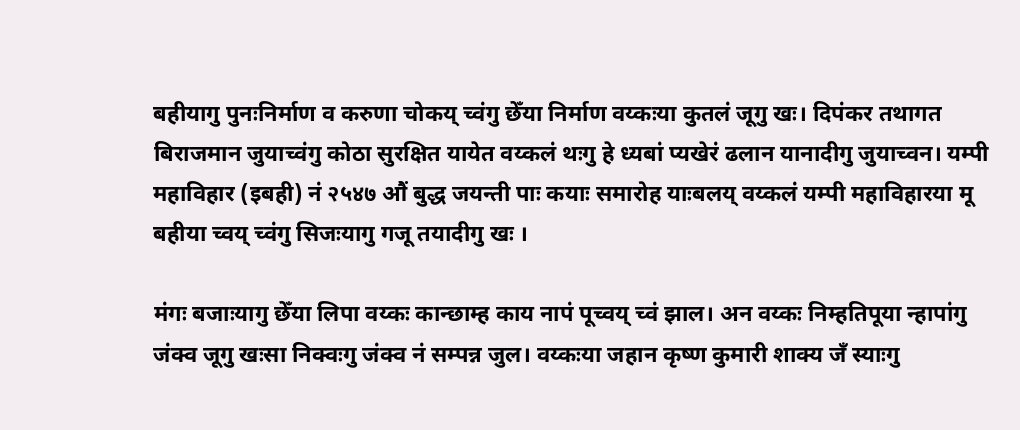बहीयागु पुनःनिर्माण व करुणा चोकय् च्वंगु छेँया निर्माण वय्कःया कुतलं जूगु खः। दिपंकर तथागत बिराजमान जुयाच्वंगु कोठा सुरक्षित यायेत वय्कलं थःगु हे ध्यबां प्यखेरं ढलान यानादीगु जुयाच्वन। यम्पी महाविहार (इबही) नं २५४७ औं बुद्ध जयन्ती पाः कयाः समारोह याःबलय् वय्कलं यम्पी महाविहारया मू बहीया च्वय् च्वंगु सिजःयागु गजू तयादीगु खः ।

मंगः बजाःयागु छेँया लिपा वय्कः कान्छाम्ह काय नापं पूच्वय् च्वं झाल। अन वय्कः निम्हतिपूया न्हापांगु जंक्व जूगु खःसा निक्वःगु जंक्व नं सम्पन्न जुल। वय्कःया जहान कृष्ण कुमारी शाक्य जँ स्याःगु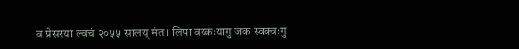व प्रेसरया ल्वचं २०५५ सालय् मंत। लिपा वय्कःयागु जक स्वक्वःगु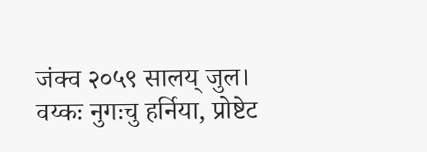जंक्व २०५९ सालय् जुल। वय्कः नुगःचु हर्निया, प्रोष्टेट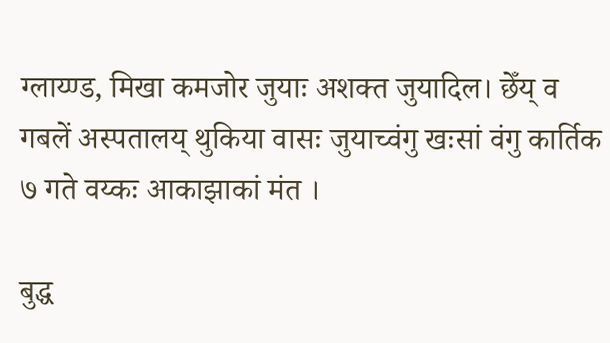ग्लाय्ण्ड, मिखा कमजोर जुयाः अशक्त जुयादिल। छेँय् व गबलें अस्पतालय् थुकिया वासः जुयाच्वंगु खःसां वंगु कार्तिक ७ गते वय्कः आकाझाकां मंत ।

बुद्ध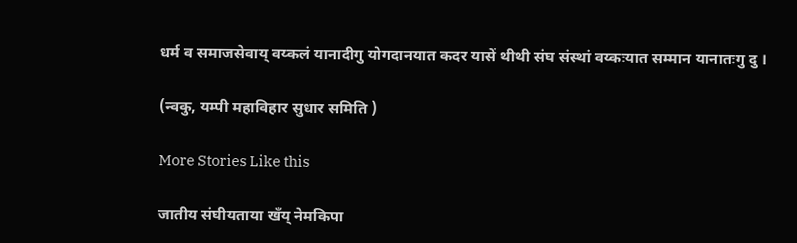धर्म व समाजसेवाय् वय्कलं यानादीगु योगदानयात कदर यासें थीथी संघ संस्थां वय्कःयात सम्मान यानातःगु दु ।

(न्वकु, यम्पी महाविहार सुधार समिति )

More Stories Like this

जातीय संघीयताया खँय् नेमकिपा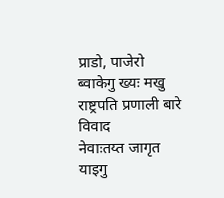प्राडो, पाजेरो ब्वाकेगु ख्यः मखु
राष्ट्रपति प्रणाली बारे विवाद
नेवाःतय्त जागृत याइगु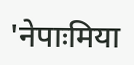'नेपाःमिया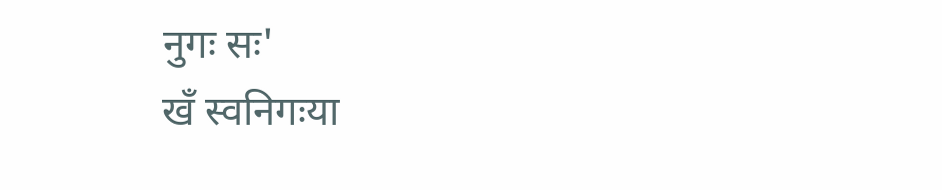नुगः सः'
खँ स्वनिगःया